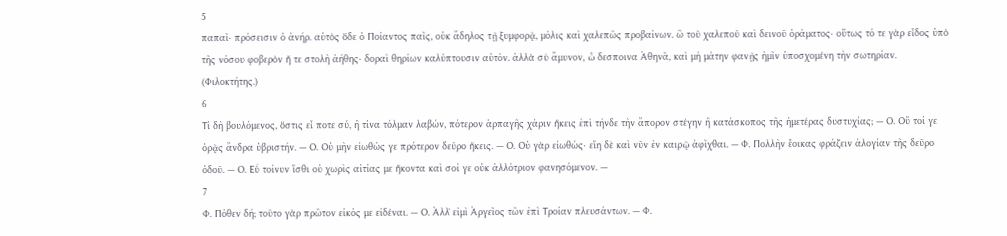5
παπαῖ· πρόσεισιν ὁ ἀνήρ. αὐτὸς ὅδε ὁ Ποίαντος παῖς, οὐκ ἄδηλος τῇ ξυμφορᾷ, μόλις καὶ χαλεπῶς προβαίνων. ὢ τοῦ χαλεποῦ καὶ δεινοῦ ὁράματος· οὕτως τό τε γὰρ εἶδος ὑπὸ τῆς νόσου φοβερὸν ἥ τε στολὴ ἀήθης· δοραὶ θηρίων καλύπτουσιν αὐτόν. ἀλλὰ σὺ ἄμυνον, ὦ δεσποινα Ἀθηνᾶ, καὶ μὴ μάτην φανῇς ἡμῖν ὑποσχομένη τὴν σωτηρίαν. (Φιλοκτήτης.)
6
Τί δὴ βουλόμενος, ὅστις εἶ ποτε σύ, ἢ τίνα τόλμαν λαβών, πότερον ἁρπαγῆς χάριν ἥκεις ἐπὶ τήνδε τὴν ἄπορον στέγην ἢ κατάσκοπος τῆς ἡμετέρας δυστυχίας; — Ο. Οὔ τοί γε ὁρᾷς ἄνδρα ὑβριστήν. — Ο. Οὐ μὴν εἰωθώς γε πρότερον δεῦρο ἥκεις. — Ο. Οὐ γὰρ εἰωθώς· εἴη δὲ καὶ νῦν ἐν καιρῷ ἀφῖχθαι. — Φ. Πολλὴν ἔοικας φράζειν ἀλογίαν τῆς δεῦρο ὁδοῦ. — Ο. Εὖ τοίνυν ἴσθι οὐ χωρὶς αἰτίας με ἥκοντα καὶ σοί γε οὐκ ἀλλότριον φανησόμενον. —
7
Φ. Πόθεν δή; τοῦτο γὰρ πρῶτον εἰκός με εἰδέναι. — Ο. Ἀλλ̓ εἰμὶ Ἀργεῖος τῶν ἐπὶ Τροίαν πλευσάντων. — Φ.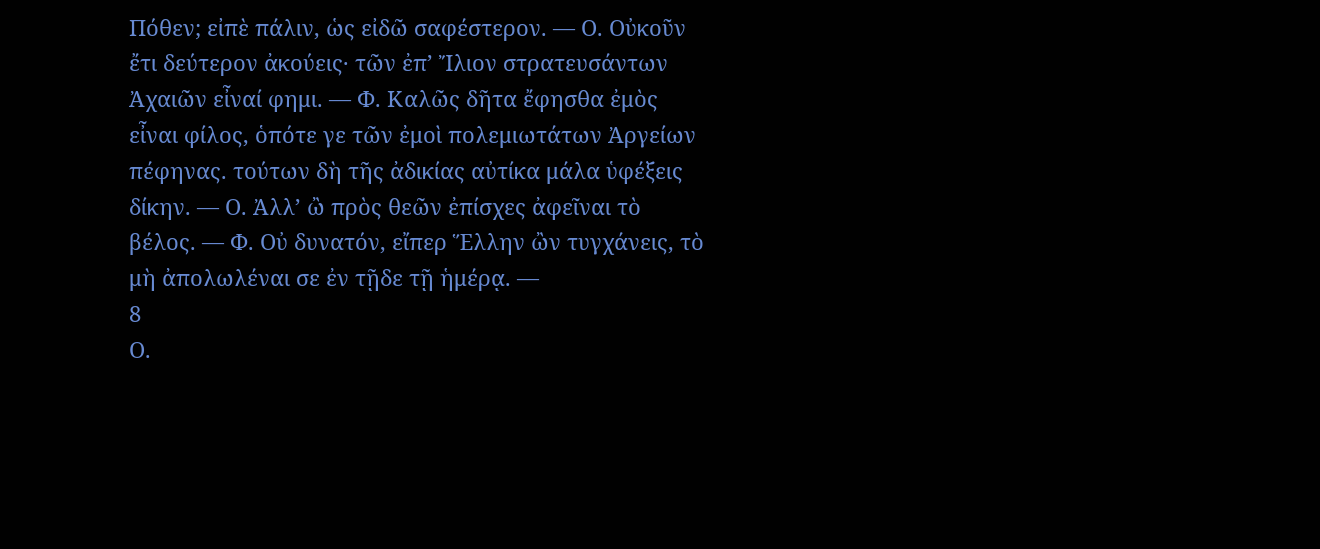Πόθεν; εἰπὲ πάλιν, ὡς εἰδῶ σαφέστερον. — Ο. Οὐκοῦν ἔτι δεύτερον ἀκούεις· τῶν ἐπ’ Ἴλιον στρατευσάντων Ἀχαιῶν εἶναί φημι. — Φ. Καλῶς δῆτα ἔφησθα ἐμὸς εἶναι φίλος, ὁπότε γε τῶν ἐμοὶ πολεμιωτάτων Ἀργείων πέφηνας. τούτων δὴ τῆς ἀδικίας αὐτίκα μάλα ὑφέξεις δίκην. — Ο. Ἀλλ’ ὢ πρὸς θεῶν ἐπίσχες ἀφεῖναι τὸ βέλος. — Φ. Οὐ δυνατόν, εἴπερ Ἕλλην ὢν τυγχάνεις, τὸ μὴ ἀπολωλέναι σε ἐν τῇδε τῇ ἡμέρᾳ. —
8
Ο.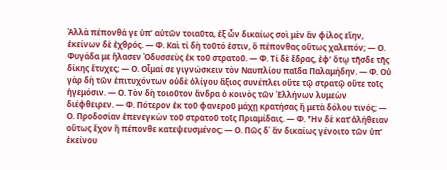Ἀλλὰ πέπονθά γε ὑπ’ αὐτῶν τοιαῦτα, ἐξ ὧν δικαίως σοὶ μὲν ἂν φίλος εἴην, ἐκείνων δὲ ἐχθρός. — Φ. Καὶ τί δὴ τοῦτό ἐστιν, ὃ πέπονθας οὕτως χαλεπόν; — Ο. Φυγάδα με ἤλασεν Ὀδυσσεὺς ἐκ τοῦ στρατοῦ. — Φ. Τί δὲ ἔδρας, ἐφ’ ὅτῳ τῆσδε τῆς δίκης ἔτυχες; — Ο. Οἶμαί σε γιγνώσκειν τὸν Ναυπλίου παῖδα Παλαμήδην. — Φ. Οὐ γὰρ δὴ τῶν ἐπιτυχόντων οὐδὲ ὀλίγου ἄξιος συνέπλει οὔτε τῷ στρατῷ οὔτε τοῖς ἡγεμόσιν. — Ο. Τὸν δὴ τοιοῦτον ἄνδρα ὁ κοινὸς τῶν Ἑλλήνων λυμεὼν διέφθειρεν. — Φ. Πότερον ἐκ τοῦ φανεροῦ μάχῃ κρατήσας ἢ μετὰ δόλου τινός; — Ο. Προδοσίαν ἐπενεγκὼν τοῦ στρατοῦ τοῖς Πριαμίδαις. — Φ. Ἦν δὲ κατ̓ ἀλήθειαν οὕτως ἔχον ἢ πέπονθε κατεψευσμένος; — Ο. Πῶς δ᾽ ἂν δικαίως γένοιτο τῶν ὑπ’ ἐκείνου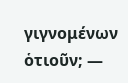γιγνομένων ὁτιοῦν; —